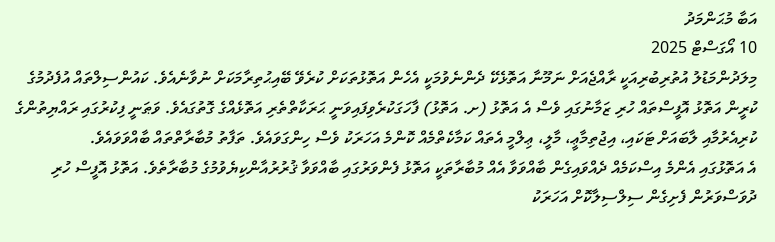އަބާ މުޙަންމަދު
10 އޯގަސްޓް 2025
މިލަދުންމަޑުލު އުތުރިބުރިއަކީ ރާއްޖެއަށް ނަމޫނާ އަތޮޅެކޭ ދެންނެވުމަކީ އެހެން އަތޮޅުތަކަށް ކުރެވޭ ބޭއިޙުތިރާމަކަށް ނުވާނެއެވެ. ކައުންސިލްތައް އުފެދުމުގެ ކުރީން އަތޮޅު އޮފީސްތައް ހުރި ޒަމާނުގައި ވެސް އެ އަތޮޅު (ށ. އަތޮޅު) ފާހަގަކުރެވިފައިވަނީ ޙަރަކާތްތެރި އަތޮޅެއްގެ ގޮތުގައެވެ. ވަޠަނީ ފިކުރުގައި ރައްޔިތުންގެ ކުރިއެރުމާއި ލާބައަށް ޓަކައި، އިޖުތިމާޢީ، މާލީ، ޢިލްމީ އެތައް ކަމާކެތްމެއް ކޮންމެ އަހަރަކު ވެސް ހިންގަވައެވެ. ތަފާތު މުބާރާތްތައް ބާއްވަވައެވެ.
އެ އަތޮޅުގައި އެންމެ އިސްކަމެއް ދެއްވައިގެން ބާއްވަވާ އެއް މުބާރާތަކީ އަތޮޅު ފެންވަރުގައި ބާއްވަވާ ޤުރުރުއާންކިޔެވުމުގެ މުބާރާތެވެ. އަތޮޅު އޮފީސް ހުރި ދުވަސްވަރުން ފެށިގެން ސިލްސިލާކޮށް އަހަރަކު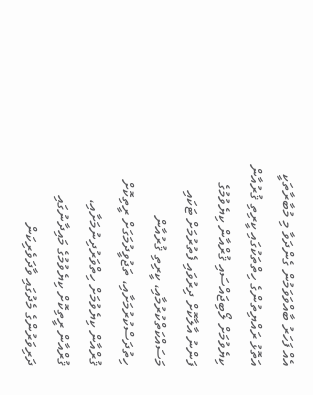އެއް ފަހަރު ބާއްވަވަމުން ގެންދަވާ މި މުބާރާތަކީ އަތޮޅު ރައްޔިތުންގެ ހިތްތަކުގައި ކީރިތި ޤުރުއާން ކިޔެވުމަށް ލޯބިޖައްސައި ޤުރްއާން ކިޔެވުމުގެ ފަންނު އާލާކޮށް ދިރުވައި ފެތުރުމަށް ޓަކައި މަސައްކަތްކުރުމާއި، ކީރިތި ޤުރުއާން ހިތުދަސްކުރުމަށާއި، ތަޖުވީދުމަގަށް ރީތިކޮށް ޤުރްއާން ކިޔެވުމަށް ހިތްވަރުދިނުމަށާއި، ޤުރްއާން ރީތިކޮށް ކިޔެވުމުގެ މައިދާނުގައި ދަރިވަރުންގެ މެދުގައި ވާދަވެރިކަން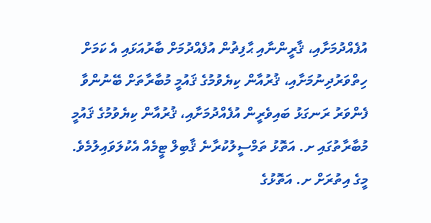އުފެއްދުމަށާއި، ޤާރީންނާއި ޙާފިޡުން އުފެއްދުމަށް ބާރުއަޅައި އެ ކަމަށް ހިތްވަރުދިނުމަށާއި، ޤުރުއާން ކިޔެވުމުގެ ޤައުމީ މުބާރާތަށް ބޭނުންވާ ފެންވަރު ރަނގަޅު ބައިވެރީން އުފެއްދުމަށާއި، ޤުރުއާން ކިޔެވުމުގެ ޤައުމީ މުބާރާތުގައި ށ. އަތޮޅު ތަމްސީލުކުރާނެ ޤާބިލް ޓީމެއް އެކުލަވައިލުމެވެ. މީގެ އިތުރަށް ށ. އަތޮޅުގެ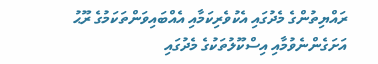ރައްޔިތުންގެ މެދުގައި އެކުވެރިކަމާއި އެއްބައިވަންތަކަމުގެ ރޫޙު އަށަގެންނެވުމާއި އިސްކޫލުތަކުގެ މެދުގައި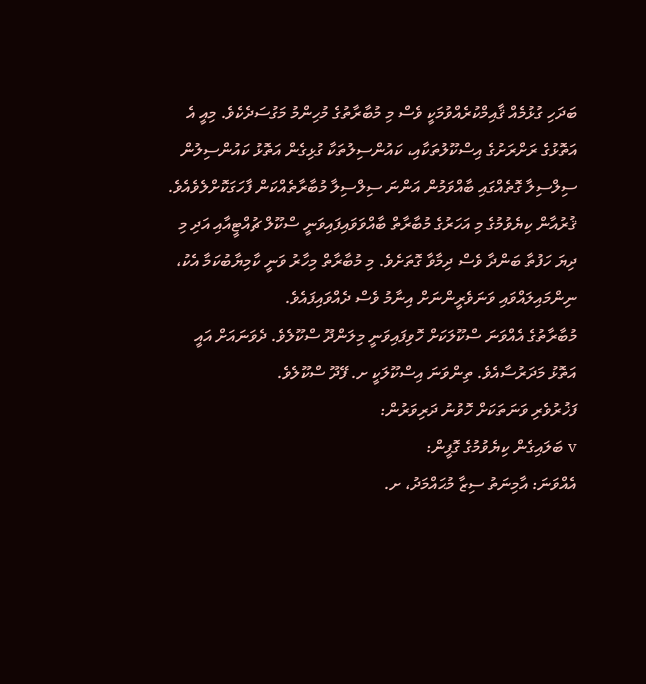ބަދަހި ގުޅުމެއް ޤާއިމްކުރެއްވުމަކީ ވެސް މި މުބާރާތުގެ މުހިންމު މަގުސަދެކެވެ. މިއީ އެ އަތޮޅުގެ ރަށްރަށުގެ އިސްކޫލުތަކާއި، ކައުންސިލުތަކާ ގުޅިގެން އަތޮޅު ކައުންސިލުން ސިލްސިލާ ގޮތެއްގައި ބާއްވަމުން އަންނަ ސިލްސިލާ މުބާރާތެއްކަން ފާހަގަކޮށްލެވެއެވެ.
ޤުރުއާން ކިޔެވުމުގެ މި އަހަރުގެ މުބާރާތް ބާއްވަވައިފައިވަނީ ސްކޫލް ޗުއްޓީއާއި އަދި މި ދިޔަ ހަފުތާ ބަންދާ ވެސް ދިމާވާ ގޮތަށެވެ. މި މުބާރާތް މިހާރު ވަނީ ކާމިޔާބުކަމާ އެކު، ނިންމައިލައްވައި ވަނަވެރީންނަށް އިނާމު ވެސް ދެއްވައިފައެވެ.
މުބާރާތުގެ އެއްވަނަ ސްކޫލަކަށް ހޮވިފައިވަނީ މިލަންދޫ ސްކޫލެވެ. ދެވަނައަށް އައީ އަތޮޅު މަދަރުސާއެވެ. ތިންވަނަ އިސްކޫލަކީ ށ. ފޭދޫ ސްކޫލެވެ.
ފަޚުރުވެރި ވަނަތަކަށް ހޮވުނު ދަރިވަރުން:
v ބަލައިގެން ކިޔެވުމުގެ ގޮފީން:
އެއްވަނަ: އާމިނަތު ސިޒާ މުޙައްމަދު، ށ.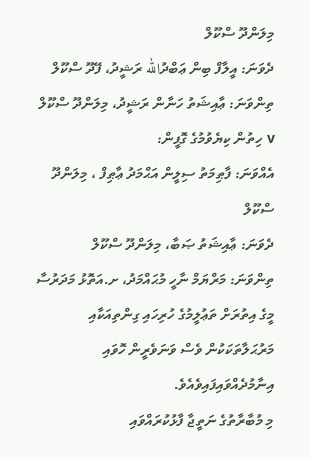މިލަންދޫ ސްކޫލް
ދެވަނަ: އީލާފް ބިން ޢަބްދުالله ރަޝީދު، ފޭދޫ ސްކޫލް
ތިންވަނަ: ޢާއިޝަތު ހަނާން ރަޝީދު، މިލަންދޫ ސްކޫލް
v ހިތުން ކިޔެވުމުގެ ގޮފީން:
އެއްވަނަ: ފާޠިމަތު ސިލީން އަޙްމަދު ޢާޠިފް ، މިލަންދޫ ސްކޫލް
ދެވަނަ: ޢާއިޝަތު ޞަބާ، މިލަންދޫ ސްކޫލް
ތިންވަނަ: މަރްޔަމް ނާހީ މުޙައްމަދު، ށ.އަތޮޅު މަދަރުސާ
މީގެ އިތުރަށް ތަޢުލީމުގެ ހުރިހައި ގިންތިއަކާއި މަރުޙަލާތަކަކުން ވެސް ވަނަވެރީން ހޮވައި އިނާމުދެއްވައިފައިވެއެވެ.
މި މުބާރާތުގެ ނަތީޖާ ފާޅުކުރައްވައި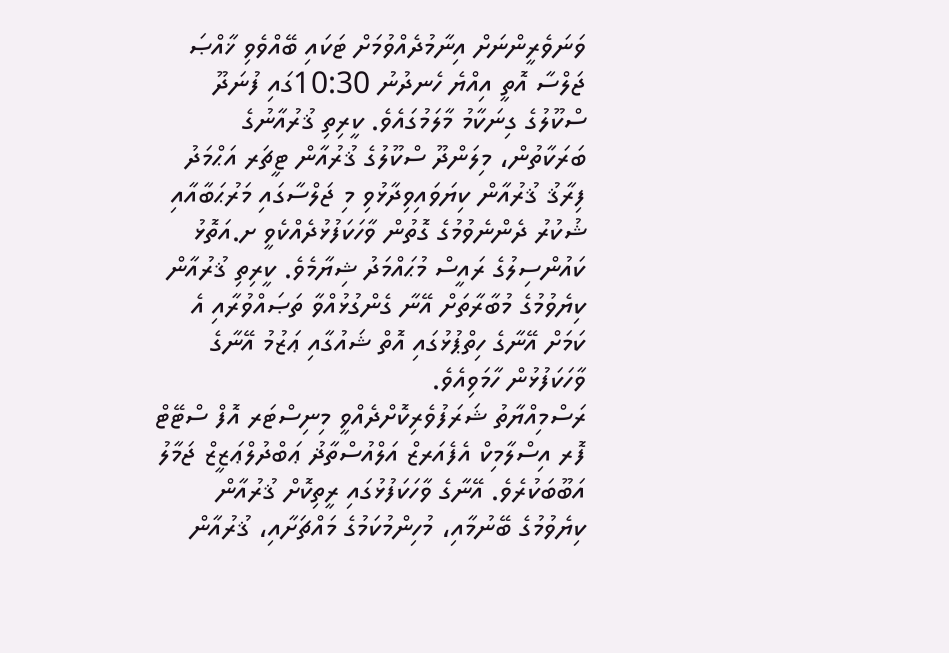ވަނަވެރީންނަށް އިނާމުދެއްވުމަށް ޓަކައި ބޭއްވެވި ޚާއްޞަ ޖަލްސާ އޮތީ އިއްޔެ ހެނދުނު 10:30ގައި ފުނަދޫ ސްކޫލުގެ ގިނަކާމު މާލަމުގައެވެ. ކީރިތި ޤުރުއާނުގެ ބަރަކާތުން، މިލަންދޫ ސްކޫލުގެ ޤުރުއާން ޓީޗަރ އަޙްމަދު ފިރާޤު ޤުރުއާން ކިޔަވައިވިދާޅުވި މި ޖަލްސާގައި މަރުޙަބާއާއި ޝުކުރު ދެންނެވުމުގެ ގޮތުން ވާހަކަފުޅުދެއްކެވީ ށ.އަތޮޅު ކައުންސިލުގެ ރައީސް މުޙައްމަދު ޝިޔާމެވެ. ކީރިތި ޤުރުއާން ކިޔެވުމުގެ މުބާރާތަށް އޭނާ ގެންގުޅުއްވާ ތަޞައްވުރާއި އެ ކަމަށް އޭނާގެ ހިތްޕުޅުގައި އޮތް ޝައުގާއި ޢަޒުމު އޭނާގެ ވާހަކަފުޅުން ހާމަވިއެވެ.
ރަސްމިއްޔާތު ޝަރަފުވެރިކޮށްދެއްވީ މިނިސްޓަރ އޮފް ސްޓޭޓް ފޮރ އިސްލާމިކް އެފެއަރޒް އަލްއުސްތާޛު ޢަބްދުލްޢަޒީޒް ޖަމާލު އަބޫބަކުރެވެ. އޭނާގެ ވާހަކަފުޅުގައި ރީތިކޮށް ޤުރުއާން ކިޔެވުމުގެ ބޭނުމާއި، މުހިންމުކަމުގެ މައްޗަށާއި، ޤުރުއާން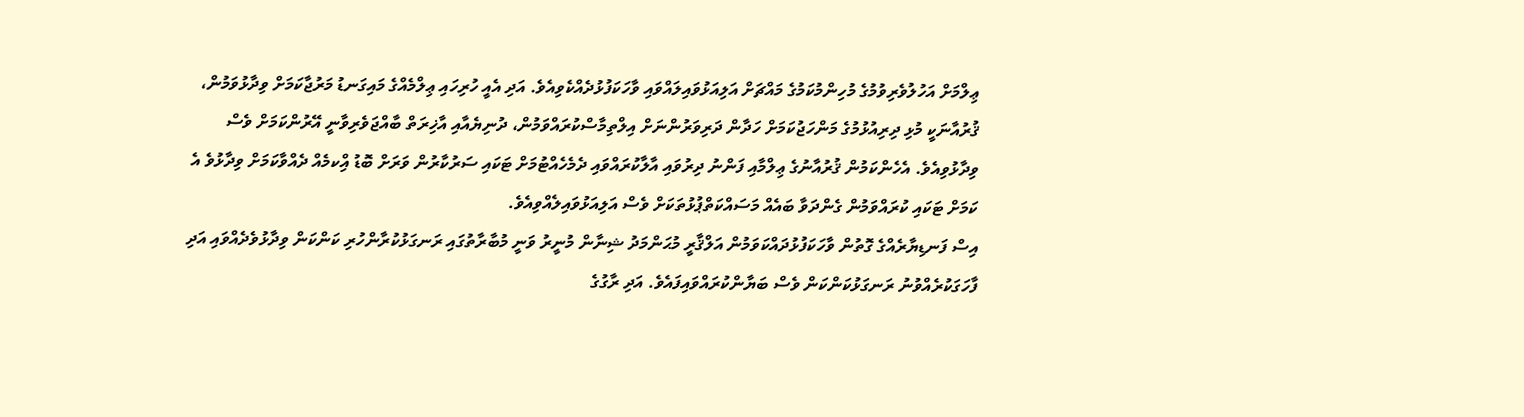ޢިލްމަށް އަހުލުވެރިވުމުގެ މުހިންމުކަމުގެ މައްޗަށް އަލިއަޅުވައިލައްވައި ވާހަކަފުޅުދެއްކެވިއެވެ. އަދި އެއީ ހުރިހައި ޢިލްމެއްގެ މައިގަނޑު މަރުޖާކަމަށް ވިދާޅުވަމުން، ޤުރުއާނަކީ މުޅި ދިރިއުޅުމުގެ މަންހަޖުކަމަށް ހަދާން ދަރިވަރުންނަށް އިލްތިމާސްކުރައްވަމުން، ދުނިޔެއާއި އާޚިރަތް ބާއްޖަވެރިވާނީ އޭރުންކަމަށް ވެސް ވިދާޅުވިއެވެ. އެހެންކަމުން ޤުރުއާނުގެ ޢިލްމާއި ފަންނު ދިރުވައި އާލާކުރައްވައި ދެމެހެއްޓުމަށް ޓަކައި ސަރުކާރުން ވަރަށް ބޮޑު އިްކމެއް ދެއްވާކަމަށް ވިދާޅުވެ އެ ކަމަށް ޓަކައި ކުރައްވަމުން ގެންދަވާ ބައެއް މަސައްކަތްޕުޅުތަކަށް ވެސް އަލިއަޅުވައިލެއްވިއެވެ.
އިސް ފަނޑިޔާރެއްގެ ގޮތުން ވާހަކަފުޅުދައްކަވަމުން އަލްޤާރީ މުޙަންމަދު ޝިނާން މުނީރު ވަނީ މުބާރާތުގައި ރަނގަޅުކުރާންހުރި ކަންކަން ވިދާޅުވެދެއްވައި އަދި ފާހަގަކުރެއްވުނު ރަނގަޅުކަންކަން ވެސް ބަޔާންކުރައްވައިފައެވެ. އަދި ރާގުގެ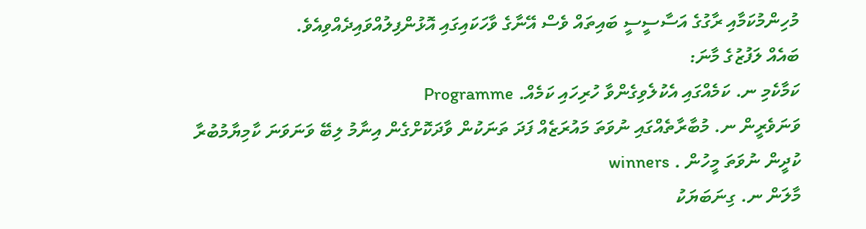މުހިންމުކަމާއި ރާގުގެ އަސާސީސީ ބައިތައް ވެސް އޭނާގެ ވާހަކައިގައި އޮޅުންފިލުއްވައިދެއްވިއެވެ.
ބައެއް ލަފުޒުގެ މާނަ:
ކަމާކެމި ނ. ކަމެއްގައި އެކުލެވިގެންވާ ހުރިހައި ކަމެއް. Programme
ވަނަވެރީން ނ. މުބާރާތެއްގައި ނުވަތަ މައުރަޒެއް ފަދަ ތަނަކުން ވާދަކޮށްގެން އިނާމު ލިބޭ ވަނަވަނަ ކާމިޔާމުބުރާ ކުދީން ނުވަތަ މީހުން . winners
މާލަން ނ. ގިނަބަޔަކު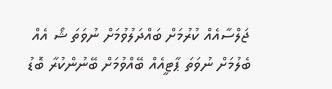ޖަލްސާއެއް ކުރުމަށް ބައްދަލުވުމަށް ނުވަތަ ޝޯ އެއް ބެލުމަށް ނުވަތަ ޕާޓީއެއް ބޭއްވުމަށް ބޭނުންކުރާ ބޮޑު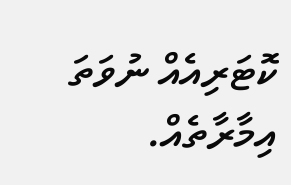ކޮޓަރިއެއް ނުވަތަ އިމާރާތެއް.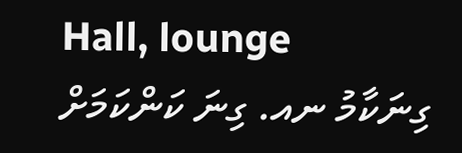Hall, lounge
ގިނަކާމު ނއ. ގިނަ ކަންކަމަށް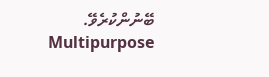ބޭނުންކުރެވޭ. Multipurpose